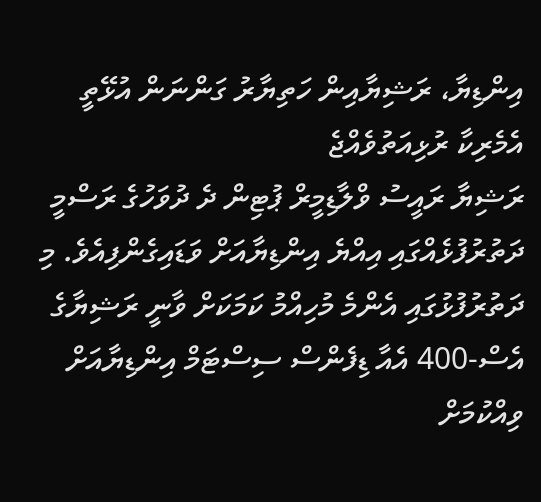އިންޑިޔާ، ރަޝިޔާއިން ހަތިޔާރު ގަންނަން އުޅޭތީ އެމެރިކާ ރުޅިއަތުވެއްޖެ
ރަޝިޔާ ރައީސު ވްލާޑިމީރް ޕުޓިން ދެ ދުވަހުގެ ރަސްމީ ދަތުރުފުޅެއްގައި އިއްޔެ އިންޑިޔާއަށް ވަޑައިގެންފިއެވެ. މި ދަތުރުފުޅުގައި އެންމެ މުހިއްމު ކަމަކަށް ވާނީ ރަޝިޔާގެ އެސް-400 އެއާ ޑިފެންސް ސިސްޓަމް އިންޑިޔާއަށް ވިއްކުމަށް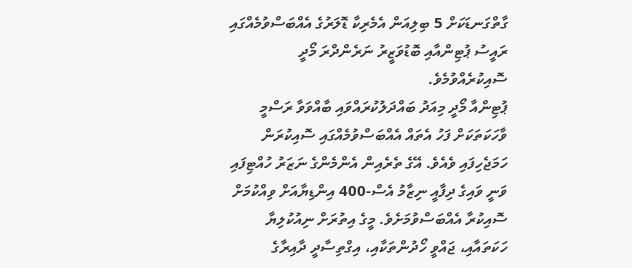ގާތްގަނޑަކަށް 5 ބިލިއަން އެމެރިކާ ޑޮލަރުގެ އެއްބަސްވުމެއްގައި ރައީސު ޕުޓިންއާއި ބޮޑުވަޒީރު ނަރެންދްރަ މޯދީ ސޮއިކުރެއްވުމެވެ.
ޕުޓިންއާ މޯދީ މިއަދު ބައްދަލުކުރައްވައި ބާއްވަވާ ރަސްމީ ވާހަކަތަކަށް ފަހު އެތައް އެއްބަސްވުމެއްގައި ސޮއިކުރަން ހަމަޖެހިފައި ވެއެވެ. އޭގެ ތެރެއިން އެންމެންގެ ނަޒަރު ހުއްޓިފައި ވަނީ ވައިގެ ދިފާއީ ނިޒާމު އެސް-400 އިންޑިޔާއަށް ވިއްކުމަށް ސޮއިކުރާ އެއްބަސްވުމަށެވެ. މީގެ އިތުރަށް ނިއުކުލިޔާ ހަކަތައާއި، ޖައްވީ ހޯދުންތަކާއި، އިގްތިސާދީ ދާއިރާގެ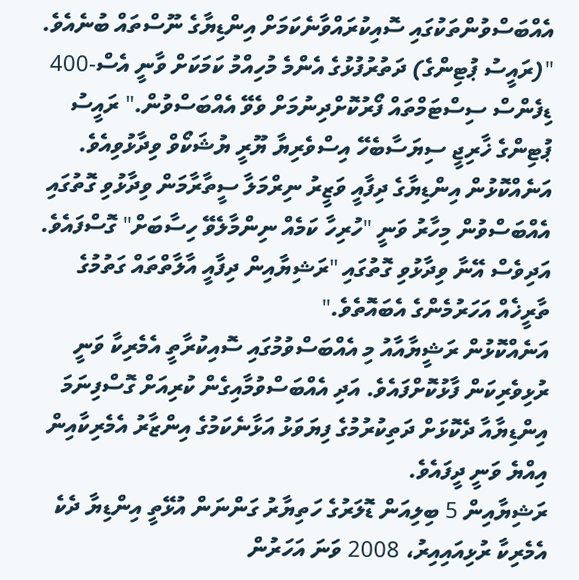އެއްބަސްވުންތަކުގައި ސޮއިކުރައްވާނެކަމަށް އިންޑިޔާގެ ނޫސްތައް ބުނެއެވެ.
"(ރައީސު ޕުޓިންގެ) ދަތުރުފުޅުގެ އެންމެ މުހިއްމު ކަމަކަށް ވާނީ އެސް-400 ޑިފެންސް ސިސްޓަމްތައް ފޯރުކޮށްދިނުމަށް ވެވޭ އެއްބަސްވުން." ރައީސު ޕުޓިންގެ ޚާރިޖީ ސިޔަސާބެހޭ އިސްވެރިޔާ ޔޫރީ ޔުޝަކޯވް ވިދާޅުވިއެވެ.
އަނެއްކޮޅުން އިންޑިޔާގެ ދިފާއީ ވަޒީރު ނިރްމަލާ ސީތާރާމަން ވިދާޅުވި ގޮތުގައި އެއްބަސްވުން މިހާރު ވަނީ "ހުރިހާ ކަމެއް ނިންމާލެވޭ ހިސާބަށް" ގޮސްފައެވެ. އަދިވެސް އޭނާ ވިދާޅުވި ގޮތުގައި "ރަޝިޔާއިން ދިފާއީ އާލާތްތައް ގަތުމުގެ ތާރީޚެއް އަހަރުމެންގެ އެބައޮތެވެ."
އަނެއްކޮޅުން ރަޝީޔާއާއު މި އެއްބަސްވުމުގައި ސޮއިކުރާތީ އެމެރިކާ ވަނީ ރުޅިވެރިކަން ފާޅުކޮށްފައެވެ. އަދި އެއްބަސްވުމާއިގެން ކުރިއަށް ގޮސްފިނަމަ އިންޑިޔާއާ ދެކޮޅަށް ދަތިކުރުމުގެ ފިޔަވަޅު އަޅާނެކަމުގެ އިންޒާރު އެމެރިކާއިން އިއްޔެ ވަނީ ދީފައެވެ.
ރަޝިޔާއިން 5 ބިލިއަން ޑޮލަރުގެ ހަތިޔާރު ގަންނަން އުޅޭތީ އިންޑިޔާ ދެކެ އެމެރިކާ ރުޅިއައިއިރު، 2008 ވަނަ އަހަރުން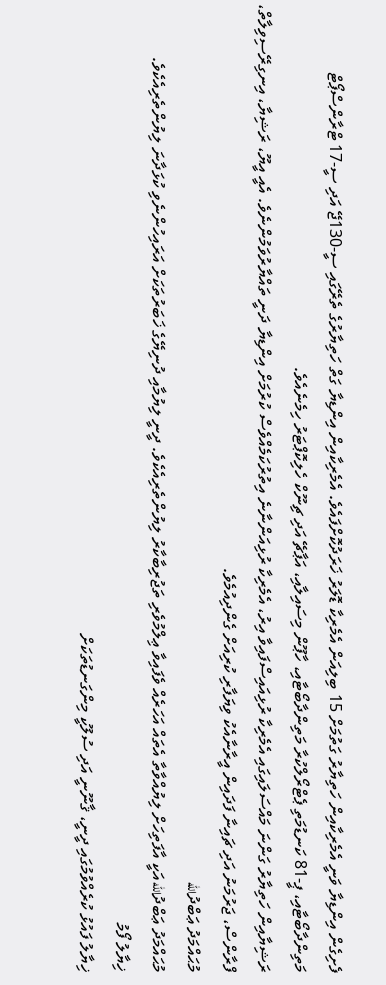ފެށިގެން އިންޑިޔާ ވަނީ އެމެރިކާއިން ހަތިޔާރު ގަތުމަށް 15 ބިލިއަން އެމެރިކާ ޑޮލަރު ޚަރަދުކޮށްފައެވެ. އެމެރިކާއިން އިންޑިޔާ ގަތް ހަތިޔާރުގެ ތެރޭގައި ސީ-130ޖޭ އަދި ސީ-17 ޓްރާންސްޕޯޓް މަތިންދާބޯޓާއި، ޕީ-81 ކަނޑުމަތި ޕެޓްރޯލްކުރާ މަތިންދާބޯޓާއި، ހާޕޫން މިސައިލާއި، އަޕާޗޭ އަދި ޗިނޫކް ހެލިކޮޕްޓަރު ހިމެނެއެވެ.
ރަޝިޔާއިން ހަތިޔާރު ގަންނަ މައްސަލައިގައި އެމެރިކާ ރުޅިއައިސްފައިވާ އިރު، އެމެރިކާ ރުޅިއަންނާނެ އިތުރުކަމެއްވެސް ކުރުމަށް އިންޑިޔާ ދަނީ ތައްޔާރުވަމުންނެވެ. އެއީ އީޔޫ، ރަޝިޔާ، އިނގިރޭސިވިލާތް، ފްރާންސް، ޖަރުމަނު އަދި ޗައިނާ ފަދައިން އީރާނާއެކު ވިޔަފާރި ކުރިއަށް ގެންދިއުމެވެ.
މުޙައްމަދު ޢަބްދުالله
މުޙައްމަދު ޢަބްދުالله އަކީ އާފަތިހަށް ލިޔުއްވާތާ އެތައް އަހަރެއް ވެފައިވާ ޢިލްމުވެރި ތަޖުރިބާކާރު ލިޔުންތެރިއެކެވެ. ދީނީ ލިޔުމާއި ދުނިޔޭގެ ޚަބަރުތަކަށް އަރައިހުންނެވި ކުޅަދާނަ ލިޔުންތެރިއެކެވެ.
ޚިޔާލު ފޯމު
ޚިޔާލު ފައުޅު ކުރެއްވުމުގައި ދީނީ، ޤާނޫނީ އަދި ސުލޫކީ މިންގަނޑުތަކަށް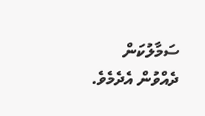ސަމާލުކަން ދެއްވުން އެދެމެވެ.